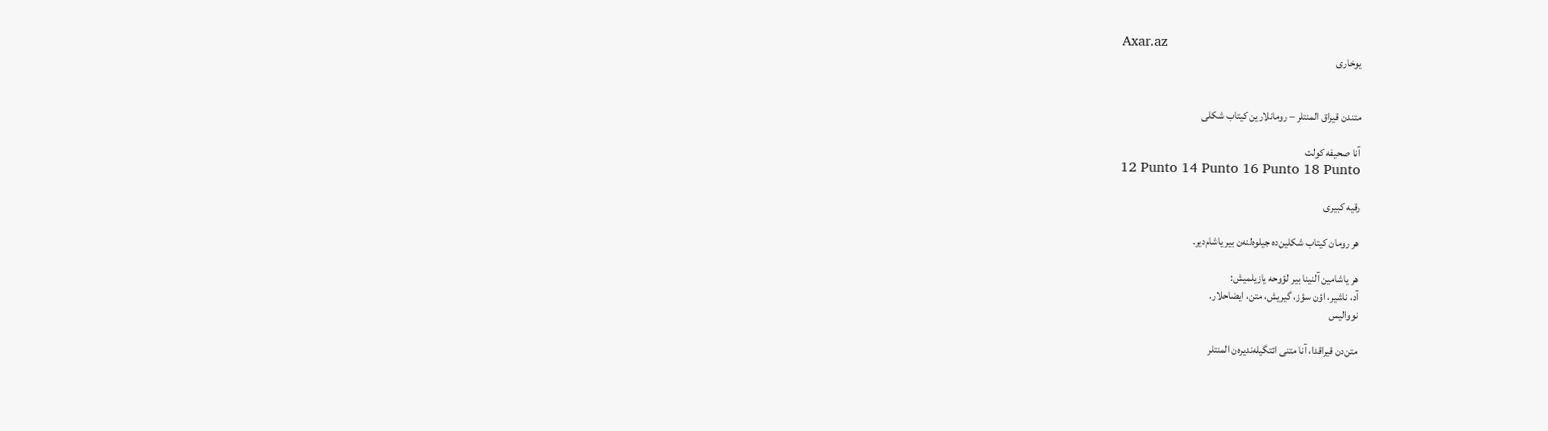Axar.az
یوخاری


متندن قیراق المنتلر – رومانلارین کیتاب شکلی

آنا صحیفه کولت
12 Punto 14 Punto 16 Punto 18 Punto

رقیه کبیری

هر رومان کیتاب شکلین‌ده جیلوه‌لنه‌ن بیر یاشام‌دیر.

هر یاشامین آلنینا بیر لؤوحه یازیلمیش:
آد، ناشیر، اؤن سؤز، گیریش، متن، ایضاحلار.
نووالیس

متن‌دن قیراقدا، آنا متنی ائتگیله‌ندیره‌ن المنتلر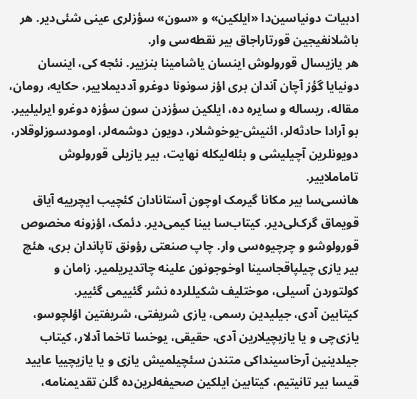ادبیات دونیاسین‌دا «ایلکین» و «سون» سؤزلری عینی شئی‌دیر. هر باشلانغیجین قورتاراجاق بیر نقطه‌سی وار.
هر یازیسال قورولوش اینسان یاشامینا بنزییر. نئجه کی، اینسان دونیایا گؤز آچان آندان بری اؤز سونونا دوغرو آددیملاییر، حکایه، رومان، مقاله، ریساله و سایره ده، ایلکین سؤزدن سون سؤزه دوغرو ایرلیلییر. بو آرادا حادثه‌لر، ائنیش-یوخوشلار، دویون دوشمه‌لر، اومودسوزلوقلار، دویونلرین آچیلیشی و بئله‌لیکله نهایت، بیر یازیلی قورولوش تاماملاییر.
هانسی‌سا بیر مکانا گیرمک اوچون آستانادان کئچیب ایچرییه آیاق قویماق گرک‌لی‌دیر. کیتاب‌سا بینا کیمی‌دیر. دئمک، اؤزونه مخصوص قورولوشو و چرچیوه‌سی وار. چاپ صنعتی رؤونق تاپاندان بری، هئچ بیر یازی چیلپاقجاسینا اوخوجونون علینه چاتدیریلمیر. زامان و کولتوردن آسیلی، موختلیف شکیللرده نشر گئییمی گئییر.
کیتابین آدی، جیلیدین رسمی، یازی شریفتی، شریفتین اؤلچوسو، یازی‌چی و یا یازیچیلارین آدی، حقیقی، یوخسا تاخما آدلار، کیتاب جیلدینین آرخاسینداکی متندن سئچیلمیش یازی و یا یازیچییا عایید قیسا بیر تانیتیم، کیتابین ایلکین صحیفه‌لرین‌ده گلن تقدیمنامه،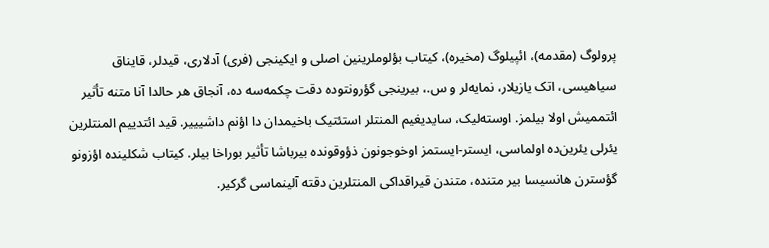پرولوگ (مقدمه)، ائپیلوگ (مخیره)، کیتاب بؤلوملرینین اصلی و ایکینجی (فری) آدلاری، قیدلر، قایناق سیاهیسی، اتک یازیلار، نمایه‌لر و س.، بیرینجی گؤرونتوده دقت چکمه‌سه ده، آنجاق هر حالدا آنا متنه تأثیر ائتممیش اولا بیلمز. اوسته‌لیک، سایدیغیم المنتلر استئتیک باخیمدان دا اؤنم داشیییر. قید ائتدییم المنتلرین یئرلی یئرین‌ده اولماسی، ایستر-ایستمز اوخوجونون ذؤوقونده بیرباشا تأثیر بوراخا بیلر. کیتاب شکلینده اؤزونو گؤسترن هانسیسا بیر متنده، متندن قیراقداکی المنتلرین دقته آلینماسی گرکیر.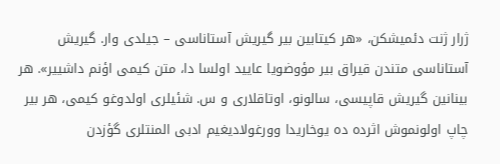ژرار ژنت دئمیشکن، «هر کیتابین بیر گیریش آستاناسی – جیلدی وار. گیریش آستاناسی متندن قیراق بیر مؤوضویا عایید اولسا دا، متن کیمی اؤنم داشییر». هر بینانین گیریش قاپیسی، سالونو، اوتاقلاری و س. شئیلری اولدوغو کیمی، هر بیر چاپ اولونموش اثرده ده یوخاریدا وورغولادیغیم ادبی المنتلری گؤزدن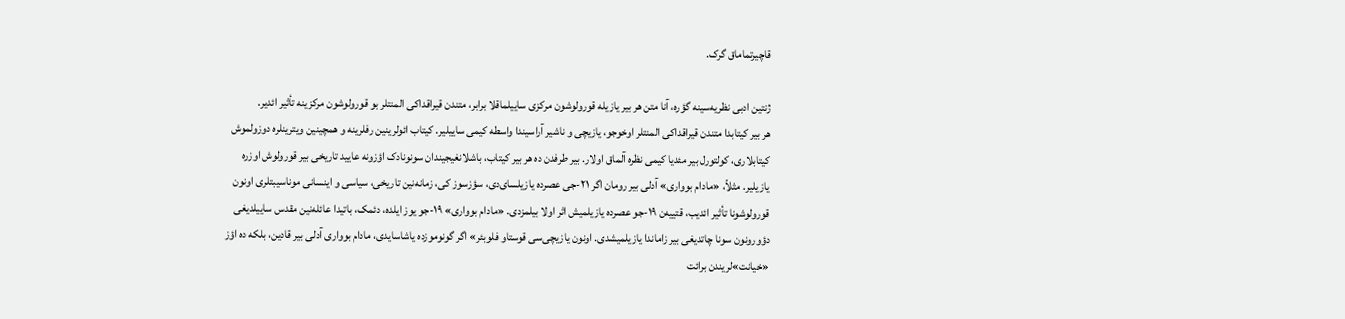قاچیرتماماق گرک.

ژنتین ادبی نظریه‌سینه گؤره، آنا متن هر بیر یازیله قورولوشون مرکزی ساییلماقلا برابر، متندن قیراقداکی المنتلر بو قورولوشون مرکزینه تأثیر ائدیر.
هر بیر کیتابدا متندن قیراقداکی المنتلر اوخوجو، یازیچی و ناشیر آراسیندا واسطه کیمی ساییلیر. کیتاب ائولرینین رفلرینه و همچینین ویترینلره دوزولموش کیتابلاری، کولتورل بیر مئدیا کیمی نظره آلماق اولار. بیر طرفدن ده هر بیر کیتاب، باشلانغیجیندان سونونادک اؤزونه عایید تاریخی بیر قورولوش اوزره یازیلیر. مثلاً، «مادام بوواری» آدلی بیر رومان اگر ۲۱-جی عصرده یازیلسای‌دی، سؤزسوز کی، زمانه‌نین تاریخی، سیاسی و اینسانی موناسیبتلری اونون قورولوشونا تأثیر ائدیب، قتییه‌ن ۱۹-جو عصرده یازیلمیش اثر اولا بیلمزدی. «مادام بوواری» ۱۹-جو یوز ایلده، دئمک، باتیدا عائله‌نین مقدس ساییلدیغی دؤورونون سونا چاتدیغی بیر زاماندا یازیلمیشدی. اونون یازیچی‌سی قوستاو فلوبئر» اگر گونوموزده یاشاسایدی، مادام بوواری آدلی بیر قادین، بلکه ده اؤز «خیانت»لریندن برائت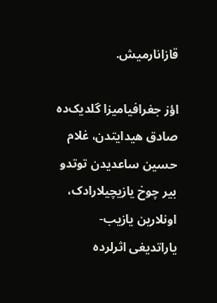قازانارمیش.

اؤز جغرافیامیزا گلدیک‌ده صادق هیدایتدن، غلام حسین ساعدیدن توتدو بیر چوخ یازیچیلارادک، اونلارین یازیب-یاراتدیغی اثرلرده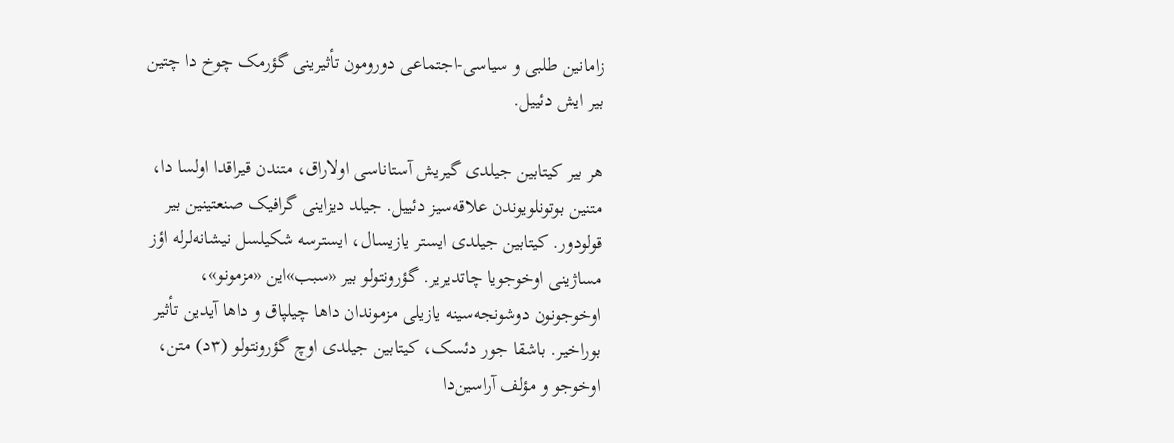زامانین طلبی و سیاسی-اجتماعی دورومون تأثیرینی گؤرمک چوخ دا چتین بیر ایش دئییل.

هر بیر کیتابین جیلدی گیریش آستاناسی اولاراق، متندن قیراقدا اولسا دا، متنین بوتونلویوندن علاقه‌سیز دئییل. جیلد دیزاینی گرافیک صنعتینین بیر قولودور. کیتابین جیلدی ایستر یازیسال، ایسترسه شکیلسل نیشانه‌لرله اؤز مساژینی اوخوجویا چاتدیریر. گؤرونتولو بیر «سبب»این «مزمونو»، اوخوجونون دوشونجه‌سینه یازیلی مزموندان داها چیلپاق و داها آیدین تأثیر بوراخیر. باشقا جور دئسک، کیتابین جیلدی اوچ گؤرونتولو (۳د) متن، اوخوجو و مؤلف آراسین‌دا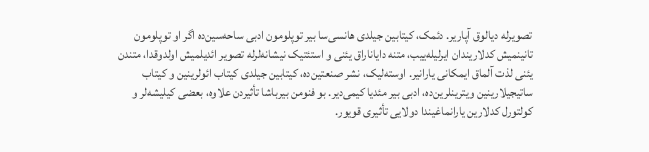تصویرله دیالوق آپاریر. دئمک، کیتابین جیلدی هانسی‌سا بیر توپلومون ادبی ساحه‌سین‌ده اگر او توپلومون تانینمیش کدلاریندان ایر‌لیله‌ییب، متنه دایاناراق یئنی و استئتیک نیشانه‌لرله تصویر ائدیلمیش اولدوقدا، متندن یئنی لذت آلماق ایمکانی یارانیر. اوسته‌لیک، نشر صنعتین‌ده، کیتابین جیلدی کیتاب ائولرینین و کیتاب ساتیجیلارینین ویترینلرین‌ده، ادبی بیر مئدیا کیمی‌دیر. بو فنومن بیرباشا تأثیردن علاوه، بعضی کیلیشه‌لر و کولتورل کدلارین یارانماغیندا دولایی تأثیری قویور.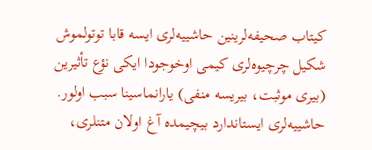کیتاب صحیفه‌لرینین حاشییه‌لری ایسه قابا توتولموش شکیل چرچیوه‌لری کیمی اوخوجودا ایکی نؤع تأثیرین (بیری موثبت، بیریسه منفی) یارانماسینا سبب اولور. حاشییه‌لری ایستاندارد بیچیمده آغ اولان متنلری،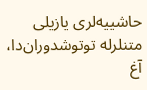حاشییه‌لری یازیلی متنلرله توتوشدوران‌دا، آغ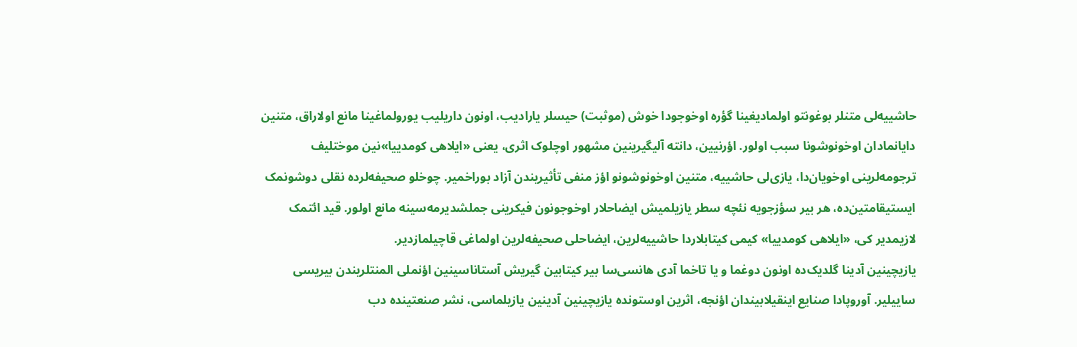حاشییه‌لی متنلر بوغونتو اولمادیغینا گؤره اوخوجودا خوش (موثبت) حیسلر یارادیب، اونون داریلیب یورولماغینا مانع اولاراق، متنین دایانمادان اوخونوشونا سبب اولور. اؤرنیین، دانته آلیگیرینین مشهور اوچلوک اثری، یعنی «ایلاهی کومدییا»نین موختلیف ترجومه‌لرینی اوخویان‌دا، یازی‌لی حاشییه، متنین اوخونوشونو اؤز منفی تأثیریندن آزاد بوراخمیر. چوخلو صحیفه‌لرده نقلی دوشونمک ایستیقامتین‌ده، هر بیر سؤزجویه نئچه سطر یازیلمیش ایضاحلار اوخوجونون فیکرینی جملشدیرمه‌سینه مانع اولور. قید ائتمک لازیمدیر کی، «ایلاهی کومدییا» کیمی کیتابلاردا حاشییه‌لرین، ایضاحلی صحیفه‌لرین اولماغی قاچیلمازدیر.
یازیچینین آدینا گلدیک‌ده اونون دوغما و یا تاخما آدی هانسی‌سا بیر کیتابین گیریش آستاناسینین اؤنملی المنتلریندن بیریسی ساییلیر. آوروپادا صنایع اینقیلابیندان اؤنجه، اثرین اوستونده یازیچینین آدینین یازیلماسی، نشر صنعتینده دب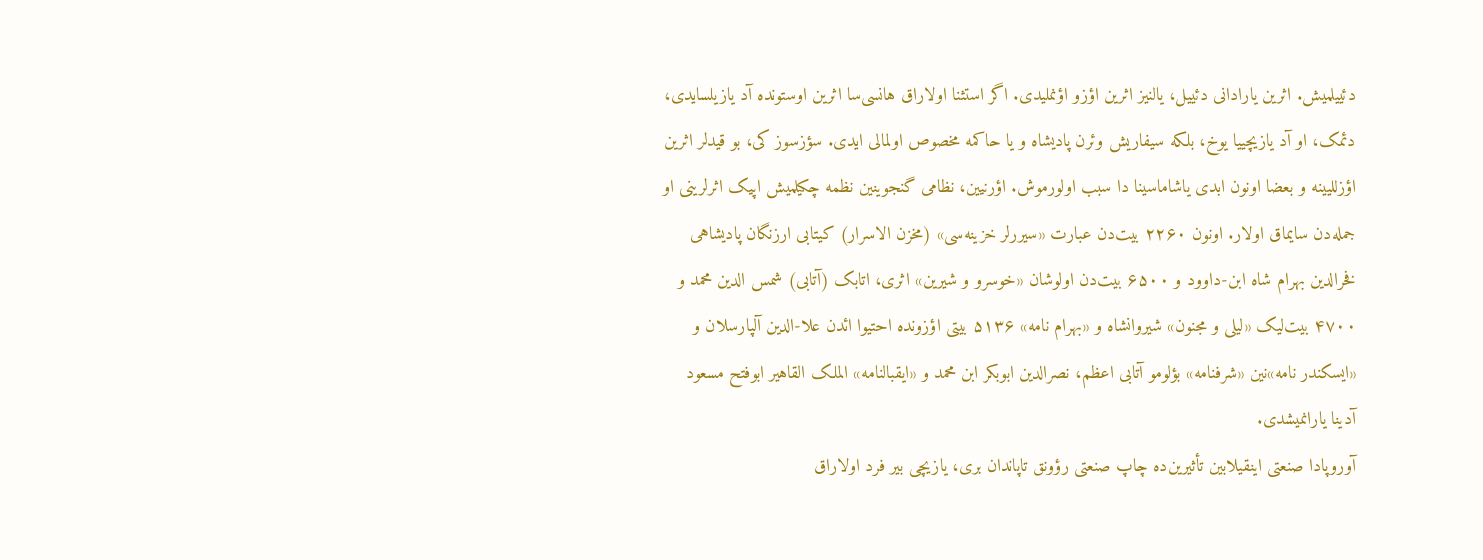دئییلمیش. اثرین یارادانی دئییل، یالنیز اثرین اؤزو اؤنملیدی. اگر استثنا اولاراق هانسی‌سا اثرین اوستونده آد یازیلسایدی، دئمک، او آد یازیچییا یوخ، بلکه سیفاریش وئرن پادیشاه و یا حاکمه مخصوص اولمالی ایدی. سؤزسوز کی، بو قیدلر اثرین اؤزللیینه و بعضا اونون ابدی یاشاماسینا دا سبب اولورموش. اؤرنیین، نظامی گنجوینین نظمه چکیلمیش اپیک اثرلرینی او جمله‌دن سایماق اولار. اونون ۲۲۶۰ بیت‌دن عبارت «سیررلر خزینه‌سی» (مخزن الاسرار) کیتابی ارزنگان پادیشاهی فخرالدین بهرام شاه ابن-داوود و ۶۵۰۰ بیت‌دن اولوشان «خوسرو و شیرین» اثری، اتابک (آتابی) شمس الدین محمد و ۴۷۰۰ بیت‌لیک «لیلی و مجنون» شیروانشاه و «بهرام نامه» ۵۱۳۶ بیتی اؤزونده احتیوا ائد‌ن علا-الدین آلپارسلان و «ایسکندر نامه»نین «شرفنامه» بؤلومو آتابی اعظم، نصرالدین ابوبکر ابن محمد و «ایقبالنامه» الملک القاهیر ابوفتح مسعود آدینا یارانمیشدی.
آوروپادا صنعتی اینقیلابین تأثیرین‌ده چاپ صنعتی رؤونق تاپاندان بری، یازیچی بیر فرد اولاراق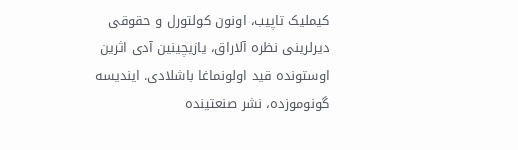کیملیک تاپیب، اونون کولتورل و حقوقی دیرلرینی نظره آلاراق، یازیچینین آدی اثرین اوستونده قید اولونماغا باشلادی. ایندیسه گونوموزده، نشر صنعتینده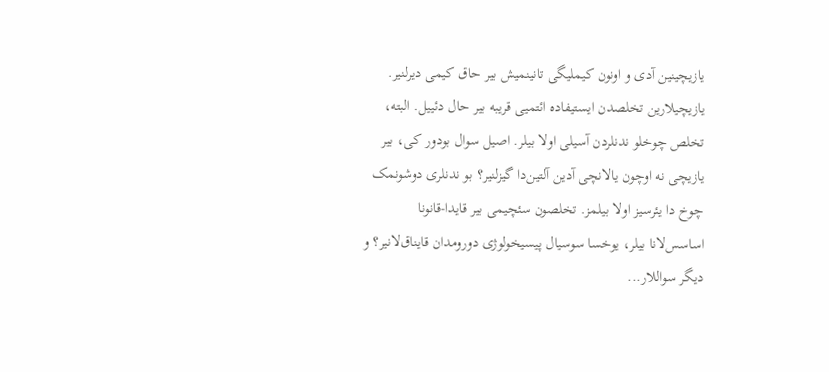یازیچینین آدی و اونون کیملیگی تانینمیش بیر حاق کیمی دیرلنیر.
یازیچیلارین تخلصدن ایستیفاده ائتمیی قریبه بیر حال دئییل. البته، تخلص چوخلو ندنلردن آسیلی اولا بیلر. اصیل سوال بودور کی، بیر یازیچی نه اوچون یالانچی آدین آلتین‌دا گیزلنیر؟ بو ندنلری دوشونمک چوخ دا یئرسیز اولا بیلمز. تخلصون سئچیمی بیر قایدا-قانونا اساسس‌لانا بیلر، یوخسا سوسیال پیسیخولوژی دورومدان قایناق‌لانیر؟ و دیگر سواللار...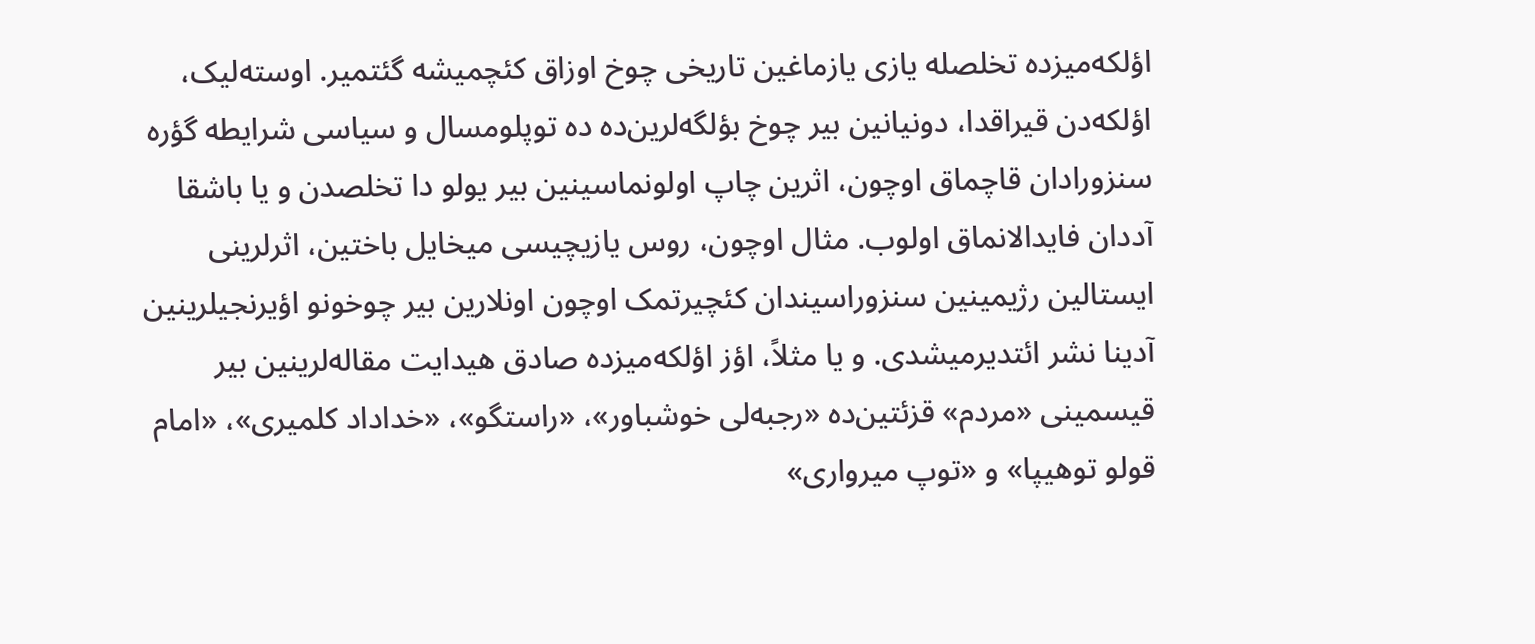اؤلکه‌میزده تخلصله یازی یازماغین تاریخی چوخ اوزاق کئچمیشه گئتمیر. اوسته‌لیک، اؤلکه‌دن قیراقدا، دونیانین بیر چوخ بؤلگه‌لرین‌ده ده توپلومسال و سیاسی شرایطه گؤره سنزورادان قاچماق اوچون، اثرین چاپ اولونماسینین بیر یولو دا تخلصدن و یا باشقا آددان فایدالانماق اولوب. مثال اوچون، روس یازیچیسی میخایل باختین، اثرلرینی ایستالین رژیمینین سنزوراسیندان کئچیرتمک اوچون اونلارین بیر چوخونو اؤیرنجیلرینین آدینا نشر ائتدیرمیشدی. و یا مثلاً، اؤز اؤلکه‌میزده صادق هیدایت مقاله‌لرینین بیر قیسمینی «مردم» قزئتین‌ده «رجبه‌لی خوشباور»، «راستگو»، «خداداد کلمیری»، «امام قولو توهیپا» و «توپ میرواری»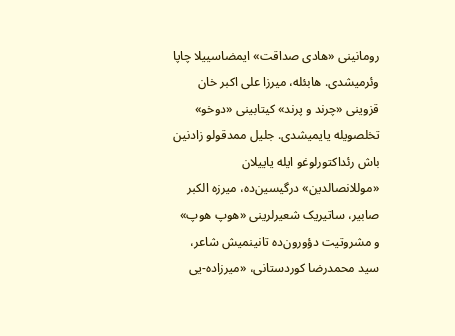رومانینی «هادی صداقت» ایمضاسییلا چاپا وئرمیشدی. هابئله، میرزا علی اکبر خان قزوینی «چرند و پرند» کیتابینی «دوخو» تخلصویله یایمیشدی. جلیل ممدقولو زادنین باش رئداکتورلوغو ایله یاییلان «موللانصالدین» درگیسین‌ده، میرزه الکبر صابیر، ساتیریک شعیرلرینی «هوپ هوپ» و مشروتیت دؤورون‌ده تانینمیش شاعر، سید محمدرضا کوردستانی، «میرزاده-یی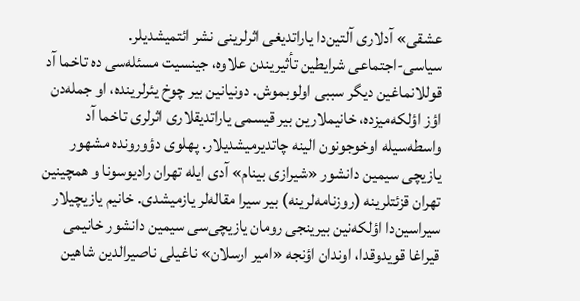عشقی» آدلاری آلتین‌دا یاراتدیغی اثرلرینی نشر ائتمیشدیلر.
سیاسی-اجتماعی شرایطین تأثیریندن علاوه، جینسیت مسئله‌سی ده تاخما آد قوللانماغین دیگر سببی اولوبموش. دونیانین بیر چوخ یئرلرینده، او جمله‌دن اؤز اؤلکه‌میزده، خانیملارین بیر قیسمی یاراتدیقلاری اثرلری تاخما آد واسطه‌سیله اوخوجونون الینه چاتدیرمیشدیلار. پهلوی دؤورونده مشهور یازیچی سیمین دانشور «شیرازی بینام» آدی ایله تهران رادیوسونا و همچینین تهران قزئتلرینه (روزنامه‌لرینه) بیر سیرا مقاله‌لر یازمیشدی. خانیم یازیچیلار سیراسین‌دا اؤلکه‌نین بیرینجی رومان یازیچی‌سی سیمین دانشور خانیمی قیراغا قویدوقدا، اوندان اؤنجه «امیر ارسلان» ناغیلی ناصیرالدین شاهین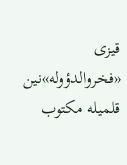قیزی «فخروالدؤوله»نین قلمیله مکتوب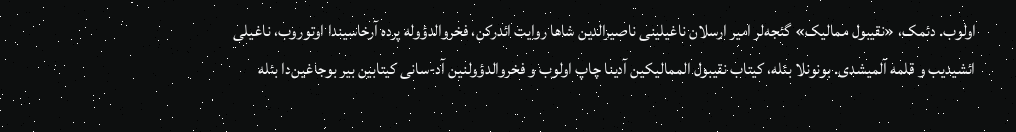اولوب. دئمک، «نقیبول ممالیک» گئجه‌لر امیر ارسلان ناغیلینی ناصیرالدین شاها روایت ائدرکن، فخروالدؤوله پرده آرخاسیندا اوتوروب، ناغیلی ائشیدیب و قلمه آلمیشدی. بونونلا بئله، کیتاب نقیبول الممالیکین آدینا چاپ اولوب و فخروالدؤولنین آد-سانی کیتابین بیر بوجاغین‌دا بئله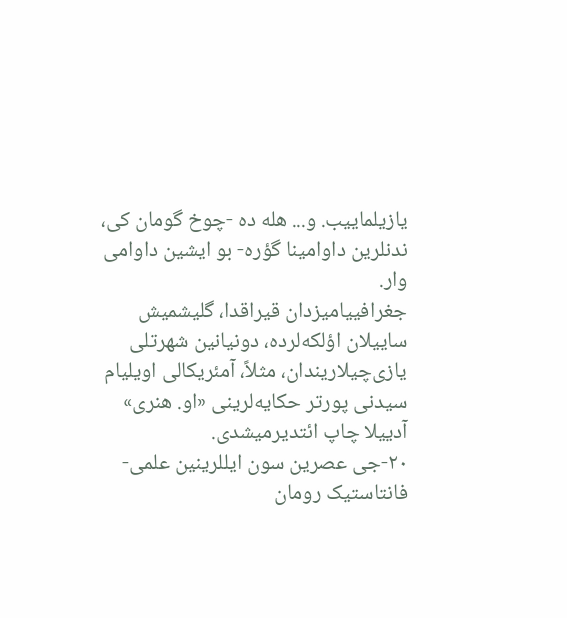یازیلماییب. و... هله ده -چوخ گومان کی، ندنلرین داوامینا گؤره- بو ایشین داوامی وار.
جغرافییامیزدان قیراقدا، گلیشمیش ساییلان اؤلکه‌لرده، دونیانین شهرتلی یازی‌چیلاریندان، مثلاً، آمئریکالی اویلیام سیدنی پورتر حکایه‌لرینی «او. هنری» آدییلا چاپ ائتدیرمیشدی.
۲۰-جی عصرین سون ایللرینین علمی-فانتاستیک رومان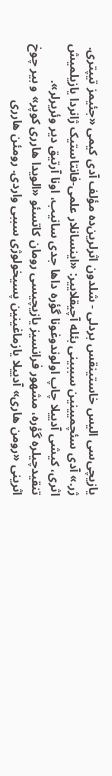یازیچی‌سی الیس خاستینقس بردلی - شلدون اثرلرین‌ده مؤلف آدی کیمی «جئیمز تیپتری. ژر.» آدی سئچمیینین سببینی بئله آچیقلاییر: «اینسانلار علمی-فانتاستیک ژانردا یازیلمیش اثری، کیشی آدییلا چاپ اولوندوغونا گؤره داها جدی سانیب، اونا آرتیق دیر وئریرلر».
تنقیدچیلره گؤره، مشهور فرانسیز یازیچیسی رومان کاتسئو «الویدا هارری کوپر» و بیر چوخ اثرینی «رومن هاری» آدییلا یازماغینین پسیخولوژی سببی واردی. رومئن هارری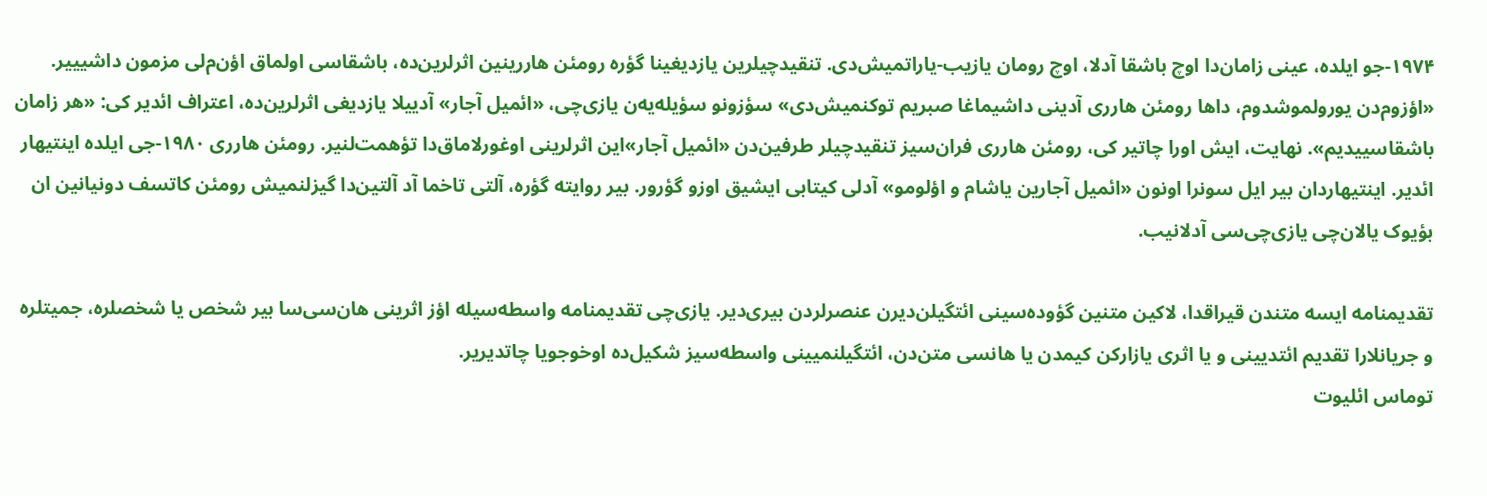۱۹۷۴-جو ایلده، عینی زامان‌دا اوچ باشقا آدلا، اوچ رومان یازیب-یاراتمیش‌دی. تنقیدچیلرین یازدیغینا گؤره رومئن هاررینین اثرلرین‌ده، باشقاسی اولماق اؤن‌م‌لی مزمون داشیییر. «اؤزوم‌دن یورولموشدوم، داها رومئن هارری آدینی داشیماغا صبریم توکنمیش‌دی» سؤزونو سؤیله‌یه‌ن یازی‌چی، «ائمیل آجار» آدییلا یازدیغی اثرلرین‌ده، اعتراف ائدیر کی: «هر زامان باشقاسییدیم». نهایت، ایش اورا چاتیر کی، رومئن هارری فران‌سیز تنقیدچیلر طرفین‌دن «ائمیل آجار»این اثرلرینی اوغورلاماق‌دا تؤهمت‌لنیر. رومئن هارری ۱۹۸۰-جی ایلده اینتیهار ائدیر. اینتیهاردان بیر ایل سونرا اونون «ائمیل آجارین یاشام و اؤلومو» آدلی کیتابی ایشیق اوزو گؤرور. بیر روایته گؤره، آلتی تاخما آد آلتین‌دا گیزلنمیش رومئن کاتسف دونیانین ان بؤیوک یالان‌چی یازی‌چی‌سی آدلانیب.

تقدیمنامه ایسه متندن قیراقدا، لاکین متنین گؤوده‌سینی ائتگیلن‌دیرن عنصرلردن بیری‌دیر. یازی‌چی تقدیمنامه واسطه‌سیله اؤز اثرینی هان‌سی‌سا بیر شخص یا شخصلره، جمیتلره و جریانلارا تقدیم ائتدیینی و یا اثری یازارکن کیمدن یا هانسی متن‌دن، ائتگیلنمیینی واسطه‌سیز شکیل‌ده اوخوجویا چاتدیریر.
توماس ائلیوت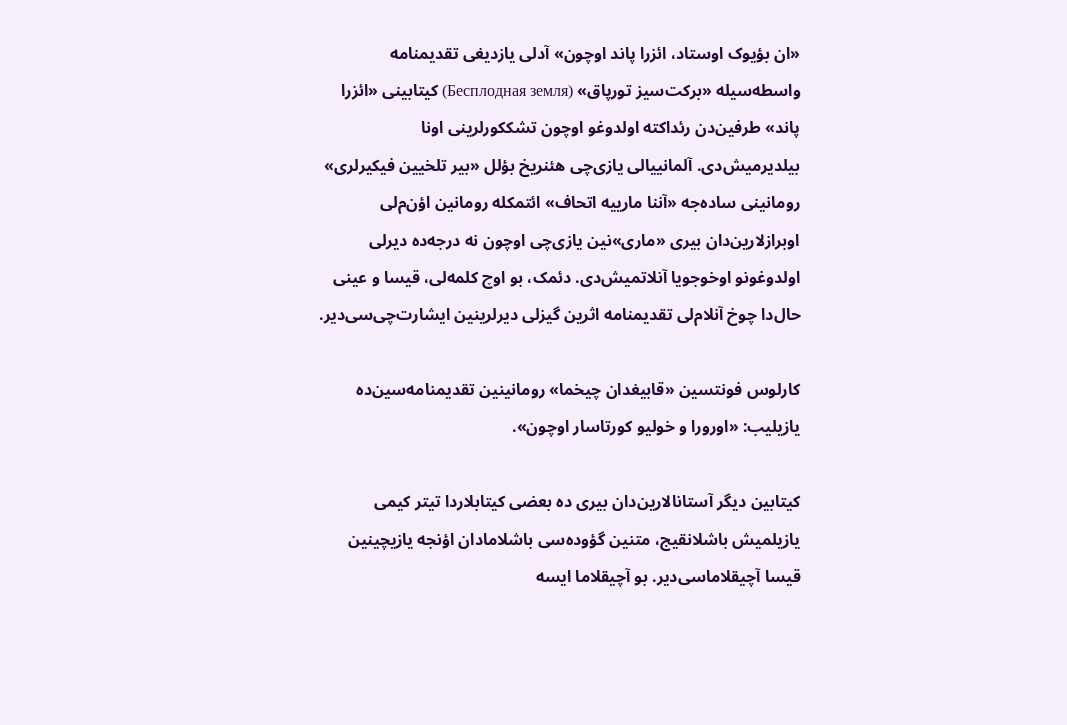«ان بؤیوک اوستاد، ائزرا پاند اوچون» آدلی یازدیغی تقدیمنامه واسطه‌سیله «برکت‌سیز تورپاق» (Бесплодная земля) کیتابینی «ائزرا پاند» طرفین‌دن رئداکته اولدوغو اوچون تشککورلرینی اونا بیلدیرمیش‌دی. آلمانییالی یازی‌چی هئنریخ بؤلل «بیر تلخیین فیکیرلری» رومانینی ساده‌جه «آننا مارییه اتحاف» ائتمکله رومانین اؤن‌م‌لی اوبرازلارین‌دان بیری «ماری»نین یازی‌چی اوچون نه درجه‌ده دیرلی اولدوغونو اوخوجویا آنلاتمیش‌دی. دئمک، بو اوچ کلمه‌لی، قیسا و عینی حال‌دا چوخ آنلام‌لی تقدیمنامه اثرین گیزلی دیرلرینین ایشارت‌چی‌سی‌دیر.

کارلوس فونتسین «قابیغدان چیخما» رومانینین تقدیمنامه‌سین‌ده یازیلیب: «اورورا و خولیو کورتاسار اوچون».

کیتابین دیگر آستانالارین‌دان بیری ده بعضی کیتابلاردا تیتر کیمی یازیلمیش باشلانقیج، متنین گؤوده‌سی باشلامادان اؤنجه یازیچینین قیسا آچیقلاماسی‌دیر. بو آچیقلاما ایسه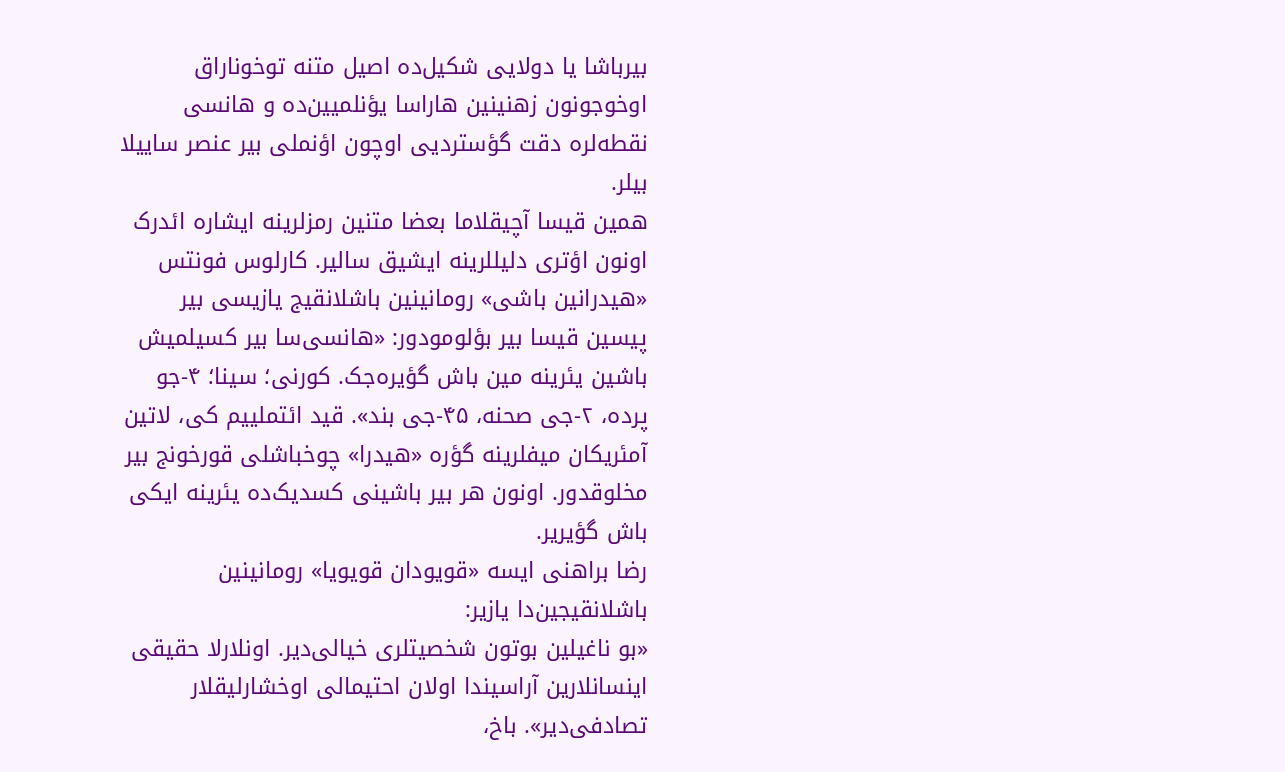بیرباشا یا دولایی شکیل‌ده اصیل متنه توخوناراق اوخوجونون زهنینین هاراسا یؤنلمیین‌ده و هانسی نقطه‌لره دقت گؤستردیی اوچون اؤنملی بیر عنصر ساییلا بیلر.
همین قیسا آچیقلاما بعضا متنین رمزلرینه ایشاره ائد‌رک اونون اؤتری دلیللرینه ایشیق سالیر. کارلوس فونتس «هیدرانین باشی» رومانینین باشلانقیج یازیسی بیر پیسین قیسا بیر بؤلومودور: «هانسی‌سا بیر کسیلمیش باشین یئرینه مین باش گؤیره‌جک. کورنی؛ سینا؛ ۴-جو پرده، ۲-جی صحنه، ۴۵-جی بند». قید ائتملییم کی، لاتین آمئریکان میفلرینه گؤره «هیدرا» چوخباشلی قورخونج بیر مخلوقدور. اونون هر بیر باشینی کسدیک‌ده یئرینه ایکی باش گؤیریر.
رضا براهنی ایسه «قویودان قویویا» رومانینین باشلانقیجین‌دا یازیر:
«بو ناغیلین بوتون شخصیتلری خیالی‌دیر. اونلارلا حقیقی اینسانلارین آراسیندا اولان احتیمالی اوخشارلیقلار تصادفی‌دیر». باخ،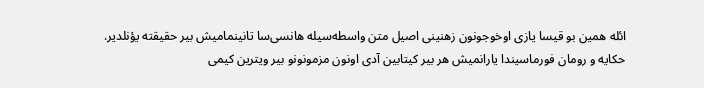ائله همین بو قیسا یازی اوخوجونون زهنینی اصیل متن واسطه‌سیله هانسی‌سا تانینمامیش بیر حقیقته یؤنلدیر.
حکایه و رومان فورماسیندا یارانمیش هر بیر کیتابین آدی اونون مزمونونو بیر ویترین کیمی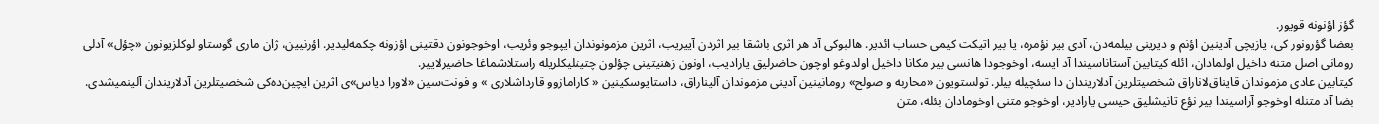گؤز اؤنونه قویور.
بعضا گؤرونور کی، یازیچی آدینین اؤنم و دیرینی بیلمه‌دن، آدی بیر نؤمره، یا بیر اتیکت کیمی حساب ائدیر. هالبوکی آد هر اثری باشقا بیر اثردن آییریب، اثرین مزمونوندان ایپوجو وئریب، اوخوجونون دقتینی اؤزونه چکمه‌لیدیر. اؤرنیین، ژان ماری گوستاو لوکلزیونون «چؤل» آدلی رومانی اصل متنه داخیل اولمادان، ائله کیتابین آستاناسیندا آد ایسه، اوخوجودا هانسی بیر مکانا داخیل اولدوغو اوچون حاضرلیق یارادیب، اونون زهنیتینی چؤلون چتینلیکلریله راستلاشماغا حاضیرلاییر.
کیتابین عادی مزموندان قایناق‌لاناراق شخصیتلرین آدلاریندان دا سئچیله بیلر. تولستویون «محاربه و صولح» رومانینین آدینی مزموندان آلیناراق، داستایوسکینین « کارامازوو قارداشلاری » و فونت‌سین «لاورا دیاس»ی اثرین ایچین‌ده‌کی شخصیتلرین آدلاریندان آلینمیشدی.
بضا آد متنله اوخوجو آراسیندا بیر نؤع تانیشلیق حیسی یارادیر، اوخوجو متنی اوخومادان بئله، متن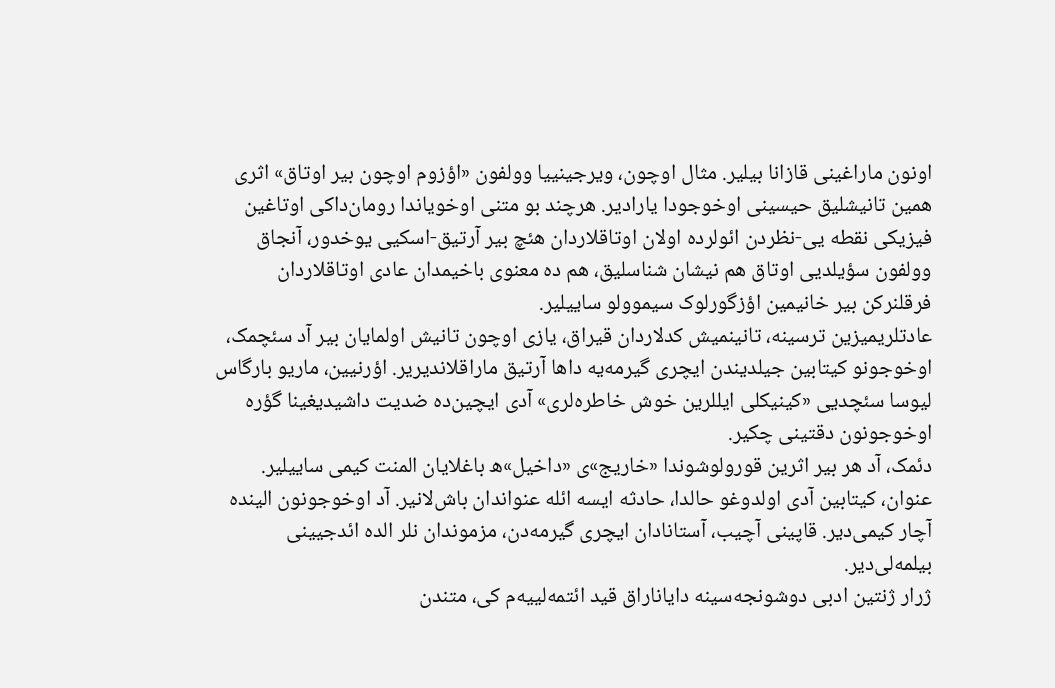اونون ماراغینی قازانا بیلیر. مثال اوچون، ویرجینییا وولفون «اؤزوم اوچون بیر اوتاق» اثری همین تانیشلیق حیسینی اوخوجودا یارادیر. هرچند بو متنی اوخویاندا رومان‌داکی اوتاغین فیزیکی نقطه یی-نظردن ائولرده اولان اوتاقلاردان هئچ بیر آرتیق-اسکیی یوخدور، آنجاق وولفون سؤیلدیی اوتاق هم نیشان شناسلیق، هم ده معنوی باخیمدان عادی اوتاقلاردان فرقلنرکن بیر خانیمین اؤزگورلوک سیموولو ساییلیر.
عادتلریمیزین ترسینه، تانینمیش کدلاردان قیراق، یازی اوچون تانیش اولمایان بیر آد سئچمک، اوخوجونو کیتابین جیلدیندن ایچری گیرمه‌یه داها آرتیق ماراقلاندیریر. اؤرنیین، ماریو بارگاس لیوسا سئچدیی «کینیکلی ایللرین خوش خاطره‌لری» آدی ایچین‌ده ضدیت داشیدیغینا گؤره اوخوجونون دقتینی چکیر.
دئمک، آد هر بیر اثرین قورولوشوندا «خاریج»ی «داخیل»ه باغلایان المنت کیمی ساییلیر. عنوان، کیتابین آدی اولدوغو حالدا، حادثه ایسه ائله عنواندان باش‌لانیر. آد اوخوجونون الینده آچار کیمی‌دیر. قاپینی آچیب، آستانادان ایچری گیرمه‌دن، مزموندان نلر الده ائدجیینی بیلمه‌لی‌دیر.
ژرار ژنتین ادبی دوشونجه‌سینه دایاناراق قید ائتمه‌لییه‌م کی، متندن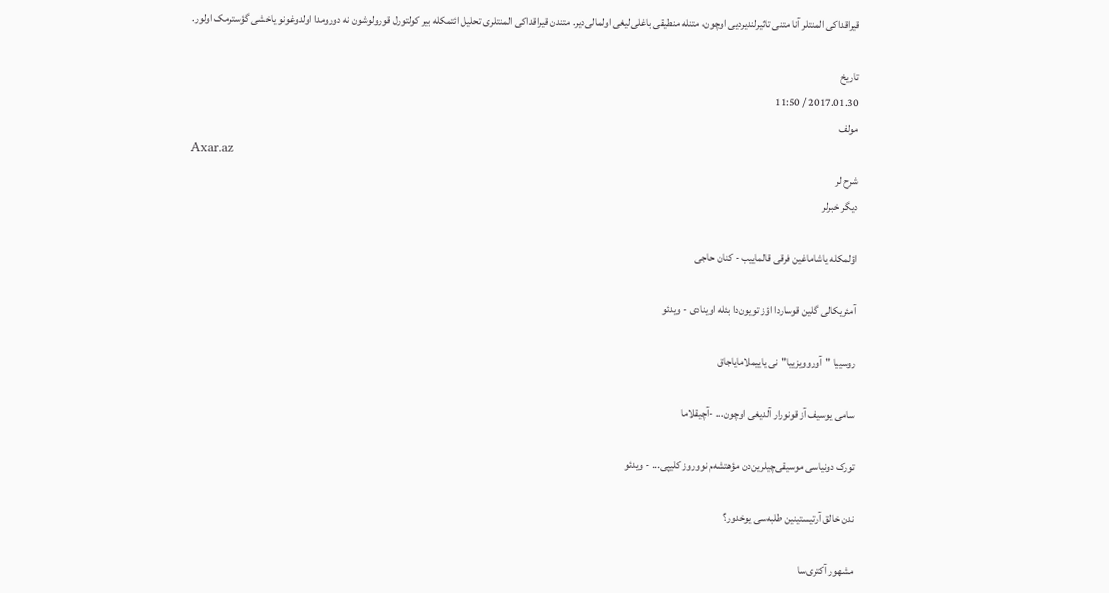قیراقداکی المنتلر آنا متنی تاثیرلندیردیی اوچون، متنله منطیقی باغلی‌لیغی اولمالی‌دیر. متندن قیراقداکی المنتلری تحلیل ائتمکله بیر کولتورل قورولوشون نه دورومدا اولدوغونو یاخشی گؤسترمک اولور.

تاریخ
2017.01.30 / 11:50
مولف
Axar.az
شرح لر
دیگر خبرلر

اؤلمکله یاشاماغین فرقی قالماییب - کنان حاجی

آمئریکالی گلین قوساردا اؤز تویون‌دا بئله اوینادی - ویدئو

روسییا "آوروویزییا"نی یاییملامایاجاق

سامی یوسیف آز قونورار آلدیغی اوچون... -آچیقلاما

تورک دونیاسی موسیقی‌چیلرین‌دن مؤهتشه‌م نووروز کلیپی... - ویدئو

ندن خالق آرتیستینین طلبه‌سی یوخدور؟

مشهور آکتری‌سا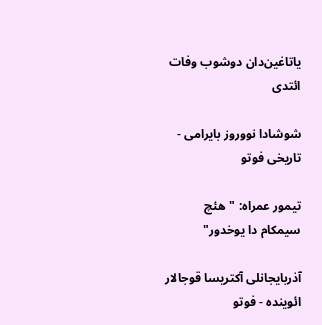یاتاغین‌دان دوشوب وفات ائتدی

شوشادا نووروز بایرامی - تاریخی فوتو

تیمور عمراه: "هئچ سیمکام دا یوخدور"

آذربایجانلی آکتریسا قوجالار ائوینده - فوتو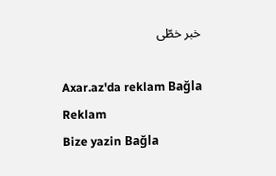خبر خطّی

Axar.az'da reklam Bağla
Reklam
Bize yazin Bağla